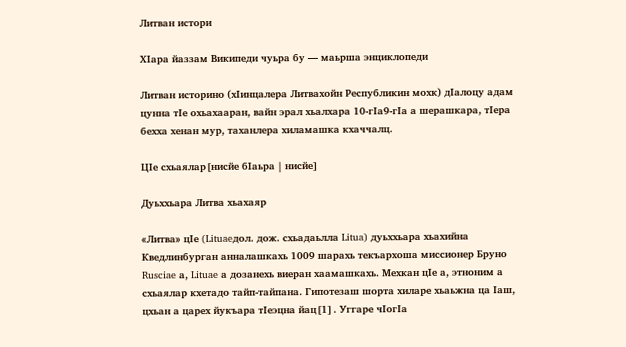Литван истори

ХӀара йаззам Википеди чуьра бу — маьрша энциклопеди

Литван историно (хӀинцалера Литвахойн Республикин мохк) дӀалоцу адам цунна тӀе охьахааран, вайн эрал хьалхара 10-гӀа9-гӀа а шерашкара, тӀера бехха хенан мур, таханлера хиламашка кхаччалц.

ЦӀе схьаялар[нисйе бӀаьра | нисйе]

Дуьххьара Литва хьахаяр

«Литва» цӀе (Lituaeдол. дож. схьадаьлла Litua) дуьххьара хьахийна Кведлинбурган анналашкахь 1009 шарахь текъархоша миссионер Бруно Rusciae а, Lituae а дозанехь виеран хаамашкахь. Мехкан цӀе а, этноним а схьаялар кхетадо тайп-тайпана. Гипотезаш шорта хиларе хьаьжна ца Ӏаш, цхьан а царех йукъара тӀеэцна йац[1]. Уггаре чӀогӀа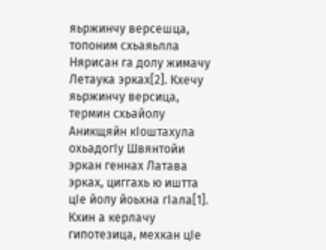яьржинчу версешца, топоним схьаяьлла Нярисан га долу жимачу Летаука эрках[2]. Кхечу яьржинчу версица, термин схьайолу Аникщяйн кӀоштахула охьадогӀу Швянтойи эркан геннах Латава эрках, циггахь ю иштта цӀе йолу йоьхна гӀала[1]. Кхин а керлачу гипотезица, мехкан цӀе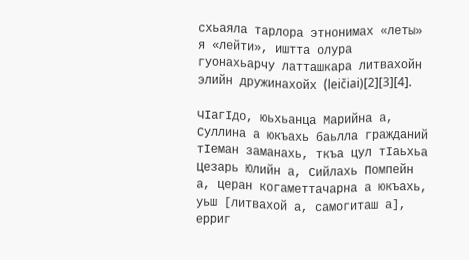схьаяла тарлора этнонимах «леты» я «лейти», иштта олура гуонахьарчу латташкара литвахойн элийн дружинахойх (leičiai)[2][3][4].

ЧӀагӀдо, юьхьанца Марийна а, Суллина а юкъахь баьлла гражданий тӀеман заманахь, ткъа цул тӀаьхьа Цезарь Юлийн а, Сийлахь Помпейн а, церан когаметтачарна а юкъахь, уьш [литвахой а, самогиташ а], ерриг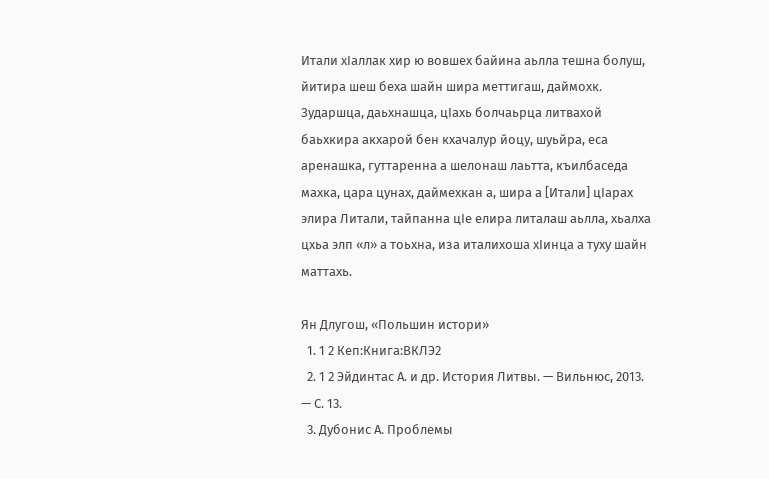Итали хӀаллак хир ю вовшех байина аьлла тешна болуш, йитира шеш беха шайн шира меттигаш, даймохк. Зударшца, даьхнашца, цӀахь болчаьрца литвахой баьхкира акхарой бен кхачалур йоцу, шуьйра, еса аренашка, гуттаренна а шелонаш лаьтта, къилбаседа махка, цара цунах, даймехкан а, шира а [Итали] цӀарах элира Литали, тайпанна цӀе елира литалаш аьлла, хьалха цхьа элп «л» а тоьхна, иза италихоша хӀинца а туху шайн маттахь.

Ян Длугош, «Польшин истори»
  1. 1 2 Кеп:Книга:ВКЛЭ2
  2. 1 2 Эйдинтас А. и др. История Литвы. — Вильнюс, 2013. — С. 13.
  3. Дубонис А. Проблемы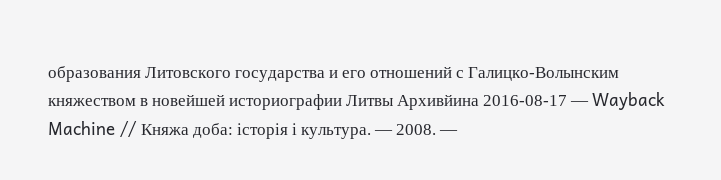образования Литовского государства и его отношений с Галицко-Волынским княжеством в новейшей историографии Литвы Архивйина 2016-08-17 — Wayback Machine // Княжа доба: історія і культура. — 2008. —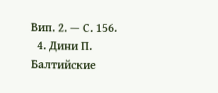Вип. 2. — С. 156.
  4. Дини П. Балтийские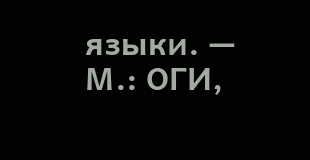языки. — М.: ОГИ,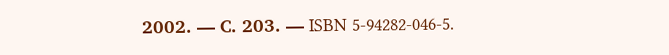2002. — С. 203. — ISBN 5-94282-046-5.